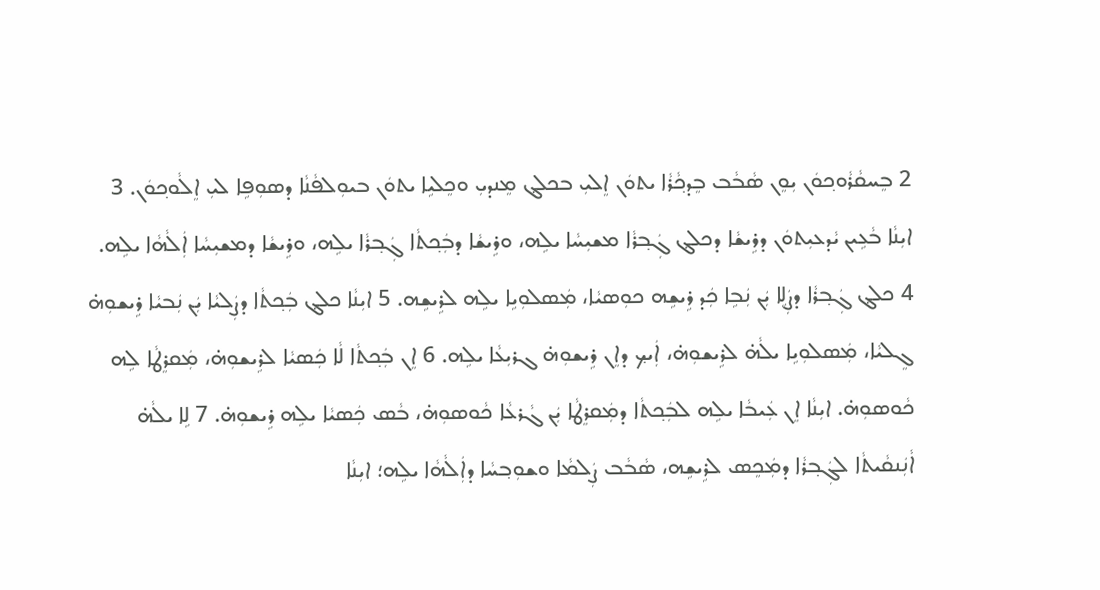2 ܒܸܚܩܵܪܵܘܟ݂ܘܿܢ ܝܼܘܸܢ ܣܵܒܵܒ ܒܸܕܟ݂ܵܪܵܐ ܝܬܘܿܢ ܐܸܠܝܼ ܒܟܠܔ ܡܸܢܕܝܼ ܘܟܸܠܝܹܐ ܝܬܘܿܢ ܒܝܘܼܠܦܵܢܵܐ ܕܣܘܼܦܹܐ ܠܝܼ ܐܸܠܵܘܟ݂ܘܿܢ. 3 ܐܝܼܢܵܐ ܒܵܥܹܝܢ ܝܵܕܥܝܼܬܘܿܢ ܕܪܹܝܫܵܐ ܕܟܠܔ ܓܲܒ݂ܪܵܐ ܡܫܝܼܚܵܐ ܝܠܹܗ، ܘܪܹܝܫܵܐ ܕܒܲܟ݂ܬܵܐ ܓܲܒ݂ܪܵܐ ܝܠܹܗ، ܘܪܹܝܫܵܐ ܕܡܫܝܼܚܵܐ ܐܲܠܵܗܵܐ ܝܠܹܗ. 4 ܟܠܔ ܓܲܒ݂ܪܵܐ ܕܨܲܠܹܐ ܝܲܢ ܢܲܒܹܐ ܟܲܕ ܪܹܝܫܹܗ ܟܘܼܣܝܵܐ، ܡܲܣܠܘܼܝܹܐ ܝܠܹܗ ܠܪܹܝܫܹܗ. 5 ܐܝܼܢܵܐ ܟܠܔ ܒܲܟ݂ܬܵܐ ܕܨܲܠܝܵܐ ܝܲܢ ܢܲܒܝܵܐ ܪܹܝܫܘܼܗ̇ ܓܸܠܝܵܐ، ܡܲܣܠܘܼܝܹܐ ܝܠܵܗ̇ ܠܪܹܝܫܘܼܗ̇، ܐܲܝܟ݂ ܕܐܸܢ ܪܹܝܫܘܼܗ̇ ܓܪܝܼܥܵܐ ܝܠܹܗ. 6 ܐܸܢ ܒܲܟ݂ܬܵܐ ܠܵܐ ܟܲܣܝܵܐ ܠܪܹܝܫܘܼܗ̇، ܡܲܩܪܸܛܵܐ ܠܹܗ ܟܵܘܣܘܼܗ̇. ܐܝܼܢܵܐ ܐܸܢ ܥܲܝܒܵܐ ܝܠܹܗ ܠܒܲܟ݂ܬܵܐ ܕܡܲܩܪܸܛܵܐ ܝܲܢ ܓܵܪܥܵܐ ܟܵܘܣܘܼܗ̇، ܒܵܣ ܟܲܣܝܵܐ ܝܠܹܗ ܪܹܝܫܘܼܗ̇. 7 ܠܹܐ ܝܠܵܗ̇ ܐܵܢܲܢܩܵܝܬܵܐ ܠܓܲܒ݂ܪܵܐ ܕܡܲܟܸܣ ܠܪܹܝܫܹܗ، ܣܵܒܵܒ ܨܲܠܡܵܐ ܘܫܘܼܒ݂ܚܵܐ ܕܐܲܠܵܗܵܐ ܝܠܹܗ؛ ܐܝܼܢܵܐ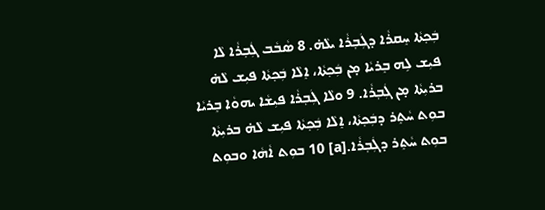ܒܲܟ݂ܬܵܐ ܚܸܩܪܵܐ ܕܓܲܒ݂ܪܵܐ ܝܠܵܗ̇. 8 ܣܵܒܵܒ ܓܲܒ݂ܪܵܐ ܠܵܐ ܦܝܼܫ ܠܹܗ ܒܸܪܝܵܐ ܡ̣ܢ ܒܲܟ݂ܬܵܐ، ܐܸܠܵܐ ܒܲܟ݂ܬܵܐ ܦܝܼܫ ܠܵܗ̇ ܒܪܝܼܬܵܐ ܡ̣ܢ ܓܲܒ݂ܪܵܐ. 9 ܘܠܵܐ ܓܲܒ݂ܪܵܐ ܦܝܼܫܵܐ ܝܗܘܵܐ ܒܸܪܝܵܐ ܒܘܼܬ ܚܵܬܸܪ ܕܒܲܟ݂ܬܵܐ، ܐܸܠܵܐ ܒܲܟ݂ܬܵܐ ܦܝܼܫ ܠܵܗ̇ ܒܪܝܼܬܵܐ ܒܘܼܬ ܚܵܬܸܪ ܕܓܲܒ݂ܪܵܐ.[a] 10 ܒܘܼܬ ܐܵܗܵܐ ܘܒܘܼܬ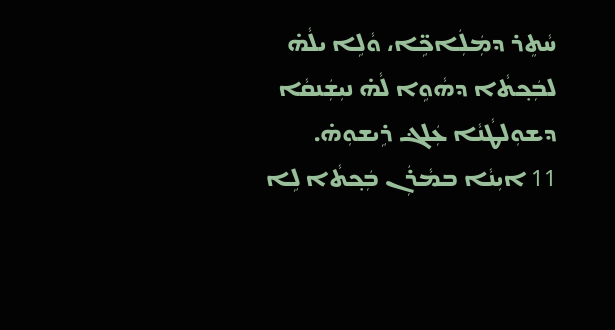ܚܵܬܸܪ ܕܡܲܠܲܐܟܹ̈ܐ، ܘܵܠܹܐ ܝܠܵܗ̇ ܠܒܲܟ݂ܬܵܐ ܕܗܵܘܹܐ ܠܵܗ̇ ܢܝܼܫܲܢܩܵܐ ܕܫܘܼܠܛܵܢܵܐ ܥܲܠܔ ܪܹܝܫܘܼܗ̇.
11 ܐܝܼܢܵܐ ܒܡܵܪܲܢ ܒܲܟ݂ܬܵܐ ܠܹܐ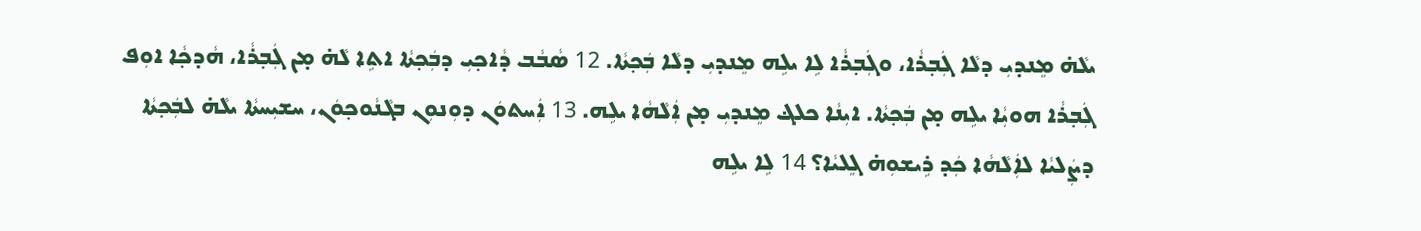ܝܠܵܗ̇ ܡܸܢܕܝܼ ܕܠܵܐ ܓܲܒ݂ܪܵܐ، ܘܓܲܒ݂ܪܵܐ ܠܹܐ ܝܠܹܗ ܡܸܢܕܝܼ ܕܠܵܐ ܒܲܟ݂ܬܵܐ. 12 ܣܵܒܵܒ ܕܵܐܟ݂ܝܼ ܕܒܲܟ݂ܬܵܐ ܐܬܹܐ ܠܵܗ̇ ܡ̣ܢ ܓܲܒ݂ܪܵܐ، ܗܵܕܟ݂ܵܐ ܐܘܼܦ ܓܲܒ݂ܪܵܐ ܗܘܝܼܵܐ ܝܠܹܗ ܡ̣ܢ ܒܲܟ݂ܬܵܐ. ܐܝܼܢܵܐ ܟܠܔ ܡܸܢܕܝܼ ܡ̣ܢ ܐܲܠܵܗܵܐ ܝܠܹܗ. 13 ܐܲܚܬܘܿܢ ܕܘܼܢܘܼܢ ܒܓܵܢܵܘܟ݂ܘܿܢ، ܚܫܝܼܚܬܵܐ ܝܠܵܗ̇ ܠܒܲܟ݂ܬܵܐ ܕܨܲܠܝܵܐ ܠܐܲܠܵܗܵܐ ܟܲܕ ܪܹܝܫܘܼܗ̇ ܓܸܠܝܵܐ؟ 14 ܠܹܐ ܝܠܹܗ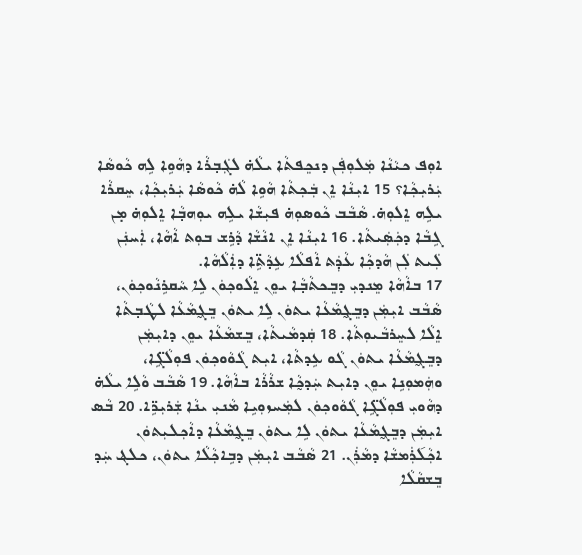ܐܘܼܦ ܟܝܵܢܵܐ ܡܲܠܘܼܦܲܢ ܕܢܟܸܦܬܵܐ ܝܠܵܗ̇ ܠܓܲܒ݂ܪܵܐ ܕܗܵܘܹܐ ܠܹܗ ܟܵܘܣܵܐ ܝܲܪܝܼܟ݂ܵܐ؟ 15 ܐܝܼܢܵܐ ܐܸܢ ܒܲܟ݂ܬܵܐ ܗܵܘܹܐ ܠܵܗ̇ ܟܵܘܣܵܐ ܝܲܪܝܼܟ݂ܵܐ، ܚܸܩܪܵܐ ܝܠܹܗ ܐܸܠܘܼܗ̇. ܣܵܒܵܒ ܟܵܘܣܘܼܗ̇ ܦܝܼܫܵܐ ܝܠܹܗ ܝܘܼܗܒ݂ܵܐ ܐܸܠܘܼܗ̇ ܡ̣ܢ ܓܹܒܵܐ ܕܟܲܣܲܝܬܵܐ. 16 ܐܝܼܢܵܐ ܐܸܢ ܐܢܵܫܵܐ ܕܵܪܹܫ ܒܘܼܬ ܐܵܗܵܐ، ܐܲܚܢܲܢ ܠܲܝܬ ܠܲܢ ܗܵܕܟ݂ܵܐ ܥܵܕܲܬ ܐܵܦܠܵܐ ܥܹܕܵܬܹ̈ܐ ܕܐܲܠܵܗܵܐ.
17 ܒܐܵܗܵܐ ܡܸܢܕܝܼ ܕܒܸܟܬܵܒ݂ܵܐ ܝܘܸܢ ܐܸܠܵܘܟ݂ܘܿܢ ܠܹܐ ܚܵܩܪܹܢܵܘܟ݂ܘܿܢ، ܣܵܒܵܒ ܐܝܼܡܲܢ ܕܒܸܓ̰ܡܵܥܵܐ ܝܬܘܿܢ ܠܹܐ ܝܬܘܿܢ ܒܸܓ̰ܡܵܥܵܐ ܠܛܵܒ݂ܬܵܐ ܐܸܠܵܐ ܠܚܸܪܒܵܝܘܼܬܵܐ. 18 ܩܲܕܡܵܝܬܵܐ، ܒܸܫܡܵܥܵܐ ܝܘܸܢ ܕܐܝܼܡܲܢ ܕܒܸܓ̰ܡܵܥܵܐ ܝܬܘܿܢ ܓܵܘ ܥܹܕܬܵܐ، ܐܝܼܬ ܓܵܘܵܘܟ݂ܘܿܢ ܦܘܼܠܵܓܹ̈ܐ، ܘܗܲܡܘܼܢܹܐ ܝܘܸܢ ܕܐܝܼܬ ܚܲܕܟ̰ܵܐ ܫܪܵܪܵܐ ܒܐܵܗܵܐ. 19 ܣܵܒܵܒ ܘܵܠܹܐ ܝܠܵܗ̇ ܕܗܵܘܝܼ ܦܘܼܠܵܓܹ̈ܐ ܓܵܘܵܘܟ݂ܘܿܢ ܠܡܲܚܙܘܼܝܹܐ ܡܵܢܝܼ ܝܢܵܐ ܫܲܪܝܼܪܹ̈ܐ. 20 ܒܵܣ ܐܝܼܡܲܢ ܕܒܸܓ̰ܡܵܥܵܐ ܝܬܘܿܢ ܠܹܐ ܝܬܘܿܢ ܒܸܓ̰ܡܵܥܵܐ ܕܐܵܟ݂ܠܝܼܬܘܿܢ ܐܟ݂ܵܠ݇ܪܲܡܫܵܐ ܕܡܵܪܲܢ. 21 ܣܵܒܵܒ ܐܝܼܡܲܢ ܕܒܹܐܟ݂ܵܠܵܐ ܝܬܘܿܢ، ܟܠܔ ܚܲܕ ܒܸܫܩܵܠܵܐ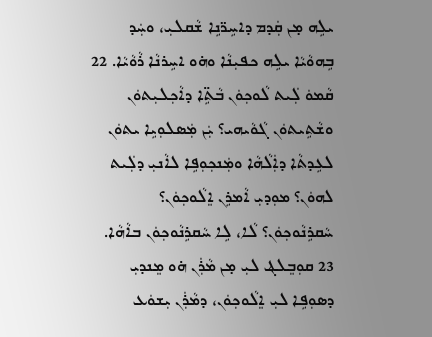ܝܠܹܗ ܡ̣ܢ ܩܲܕܡ ܕܐܚܹܪ̈ܢܹܐ ܫܵܩܠܝܼ، ܘܚܲܕ ܒܹܗܘܵܝܵܐ ܝܠܹܗ ܟܦܝܼܢܵܐ ܘܗ̇ܘ ܐܚܹܪܢܵܐ ܪܵܘܵܝܵܐ. 22 ܩܵܡܘܿ ܠܲܝܬ ܠܵܘܟ݂ܘܿܢ ܒܵܬܹ̈ܐ ܕܐܵܟ݂ܠܝܼܬܘܿܢ ܘܫܵܬܹܝܬܘܿܢ ܓܵܘܵܝܗܝ؟ ܝܲܢ ܡܲܣܠܘܼܝܹܐ ܝܬܘܿܢ ܠܥܹܕܬܵܐ ܕܐܲܠܵܗܵܐ ܘܡܲܢܟ݂ܘܼܦܹܐ ܠܐܵܢܝܼ ܕܠܲܝܬ ܠܗܘܿܢ؟ ܡܘܼܕܝܼ ܐܵܡܪܹܢ ܐܸܠܵܘܟ݂ܘܿܢ؟ ܚܵܩܪܹܢܵܘܟ݂ܘܿܢ؟ ܠܵܐ، ܠܹܐ ܚܵܩܪܹܢܵܘܟ݂ܘܿܢ ܒܐܵܗܵܐ.
23 ܩܘܼܒܸܠܔ ܠܝܼ ܡ̣ܢ ܡܵܪܲܢ ܗ̇ܘ ܡܸܢܕܝܼ ܕܣܘܼܦܹܐ ܠܝܼ ܐܸܠܵܘܟ݂ܘܿܢ، ܕܡܵܪܲܢ ܝܼܫܘܿܥ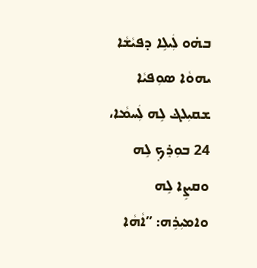ܒܗ̇ܘ ܠܲܝܠܹܐ ܕܦܝܵܫܵܐ ܝܗܘܵܐ ܣܘܼܦܝܵܐ ܫܩܝܼܠܔ ܠܹܗ ܠܲܚܡܵܐ، 24 ܒܘܼܪܸܟ݂ ܠܹܗ ܘܩܨܹܐ ܠܹܗ ܘܐܡܝܼܪܹܗ: ”ܐܵܗܵܐ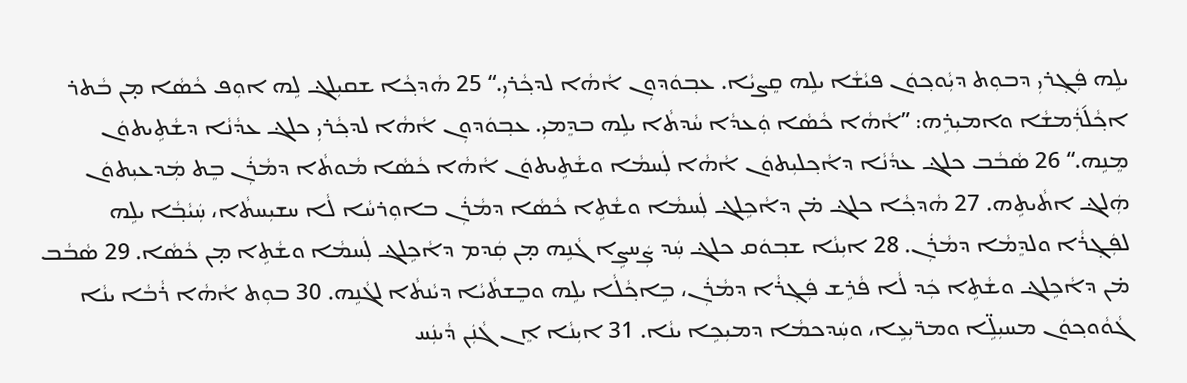ܝܠܹܗ ܦܲܓ݂ܪܝܼ ܕܒܘܼܬ ܕܝܼܵܘܟ݂ܘܿܢ ܦܝܵܫܵܐ ܝܠܹܗ ܩܸܨܝܵܐ. ܥܒ݂ܘܿܕܘܼܢ ܐܵܗܵܐ ܠܕܟ݂ܵܪܝܼ.“ 25 ܗܵܕܟ݂ܵܐ ܫܩܝܼܠܔ ܠܹܗ ܐܘܼܦ ܟܵܣܵܐ ܡ̣ܢ ܒܵܬܪ ܐܟ݂ܵܠ݇ܪܲܡܫܵܐ ܘܐܡܝܼܪܹܗ: ”ܐܵܗܵܐ ܟܵܣܵܐ ܘܲܥܕܵܐ ܚܵܕܬܵܐ ܝܠܹܗ ܒܕܸܡܝܼ. ܥܒ݂ܘܿܕܘܼܢ ܐܵܗܵܐ ܠܕܟ݂ܵܪܝܼ ܟܠܔ ܥܕܵܢܵܐ ܕܫܵܬܹܝܬܘܿܢ ܡܸܢܹܗ.“ 26 ܣܵܒܵܒ ܟܠܔ ܥܕܵܢܵܐ ܕܐܵܟ݂ܠܝܼܬܘܿܢ ܐܵܗܵܐ ܠܲܚܡܵܐ ܘܫܵܬܹܝܬܘܿܢ ܐܵܗܵܐ ܟܵܣܵܐ ܡܵܘܬܵܐ ܕܡܵܪܲܢ ܒܸܬ ܡܲܕܥܝܼܬܘܿܢ ܗܲܠܔ ܐܬܵܝܬܹܗ. 27 ܗܵܕܟ݂ܵܐ ܟܠܔ ܡ̇ܢ ܕܐܵܟܹܠܔ ܠܲܚܡܵܐ ܘܫܵܬܹܐ ܟܵܣܵܐ ܕܡܵܪܲܢ ܒܐܘܼܪܚܵܐ ܠܵܐ ܚܫܝܼܚܬܵܐ، ܚܲܝܵܒ݂ܵܐ ܝܠܹܗ ܠܦܲܓ݂ܪܵܐ ܘܠܕܸܡܵܐ ܕܡܵܪܲܢ. 28 ܐܝܼܢܵܐ ܫܒ݂ܘܿܩ ܟܠܔ ܚܲܕ ܨܲܚܨܹܐ ܓܵܢܹܗ ܡ̣ܢ ܩܲܕܡ ܕܐܵܟܹܠܔ ܠܲܚܡܵܐ ܘܫܵܬܹܐ ܡ̣ܢ ܟܵܣܵܐ. 29 ܣܵܒܵܒ ܡ̇ܢ ܕܐܵܟܹܠܔ ܘܫܵܬܹܐ ܟܲܕ ܠܵܐ ܦܵܪܹܫ ܦܲܓ݂ܪܵܐ ܕܡܵܪܲܢ، ܒܹܐܟ݂ܵܠܵܐ ܝܠܹܗ ܘܒܸܫܬܵܝܵܐ ܕܝܵܢܬܵܐ ܠܓܵܢܹܗ. 30 ܒܘܼܬ ܐܵܗܵܐ ܪܵܒܵܐ ܝܢܵܐ ܓܵܘܵܘܟ݂ܘܿܢ ܡܚܝܼܠܹ̈ܐ ܘܡܪ̈ܝܼܥܹܐ، ܘܚܲܕܟܡܵܐ ܕܡܝܼܟܹܐ ܝܢܵܐ. 31 ܐܝܼܢܵܐ ܐܸܢ ܓܵܢܲܢ ܕܵܝܢܲܚ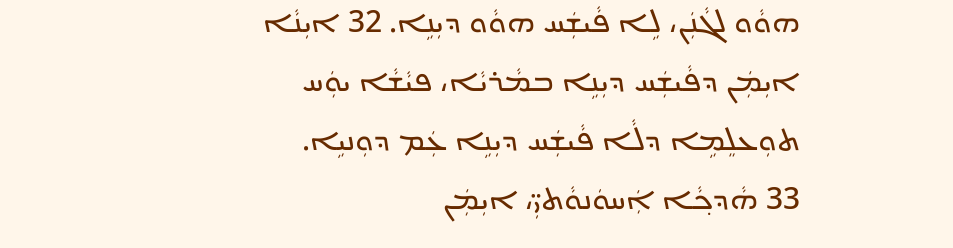ܗܘܵܘ ܠܓܵܢܲܢ، ܠܹܐ ܦܵܝܫܲܚ ܗܘܵܘ ܕܝܼܢܹܐ. 32 ܐܝܼܢܵܐ ܐܝܼܡܲܢ ܕܦܵܝܫܲܚ ܕܝܼܢܹܐ ܒܡܵܪܝܵܐ، ܦܝܵܫܵܐ ܝܘܲܚ ܬܘܼܥܠܸܡܹܐ ܕܠܵܐ ܦܵܝܫܲܚ ܕܝܼܢܹܐ ܥܲܡ ܕܘܼܢܝܹܐ.
33 ܗܵܕܟ݂ܵܐ ܐܲܚܘܿܢܘܵܬܝܼ̈، ܐܝܼܡܲܢ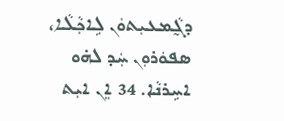ܕܓ̰ܵܡܥܝܼܬܘܿܢ ܠܹܐܟ݂ܵܠܵܐ، ܣܦܘܿܪܘܼܢ ܚܲܕ ܠܗ̇ܘ ܐܚܹܪܢܵܐ. 34 ܐܸܢ ܐܝܼܬ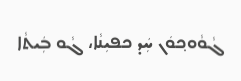ܓܵܘܵܘܟ݂ܘܿܢ ܚܲܕ ܟܦܝܼܢܵܐ، ܓܵܘ ܒܲܝܬܵܐ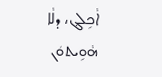ܐܵܟܹܠܔ، ܕܠܵܐ ܗܵܘܹܝܬܘܿܢ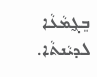ܒܸܓ̰ܡܵܥܵܐ ܠܕܝܵܢܬܵܐ.